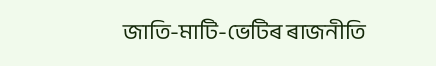জাতি-মাটি-ভেটিৰ ৰাজনীতি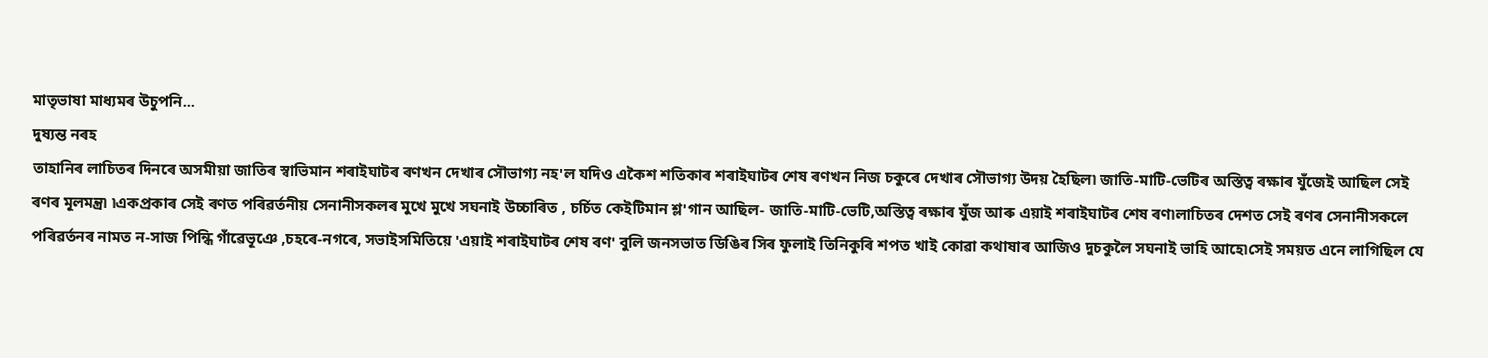মাতৃভাষা মাধ্যমৰ উচুপনি...
দুষ্যন্ত নৰহ
তাহানিৰ লাচিতৰ দিনৰে অসমীয়া জাতিৰ স্বাভিমান শৰাইঘাটৰ ৰণখন দেখাৰ সৌভাগ্য নহ'ল যদিও একৈশ শতিকাৰ শৰাইঘাটৰ শেষ ৰণখন নিজ চকুৰে দেখাৰ সৌভাগ্য উদয় হৈছিল৷ জাতি-মাটি-ভেটিৰ অস্তিত্ব ৰক্ষাৰ যুঁজেই আছিল সেই ৰণৰ মূলমন্ত্ৰ৷ ৷একপ্ৰকাৰ সেই ৰণত পৰিৱৰ্তনীয় সেনানীসকলৰ মুখে মুখে সঘনাই উচ্চাৰিত , চৰ্চিত কেইটিমান শ্ল'গান আছিল- জাতি-মাটি-ভেটি,অস্তিত্ব ৰক্ষাৰ যুঁজ আৰু এয়াই শৰাইঘাটৰ শেষ ৰণ৷লাচিতৰ দেশত সেই ৰণৰ সেনানীসকলে পৰিৱৰ্তনৰ নামত ন-সাজ পিন্ধি গাঁৱেভূঞে ,চহৰে-নগৰে, সভাইসমিতিয়ে 'এয়াই শৰাইঘাটৰ শেষ ৰণ' বুলি জনসভাত ডিঙিৰ সিৰ ফুলাই তিনিকুৰি শপত খাই কোৱা কথাষাৰ আজিও দুচকুলৈ সঘনাই ভাহি আহে৷সেই সময়ত এনে লাগিছিল যে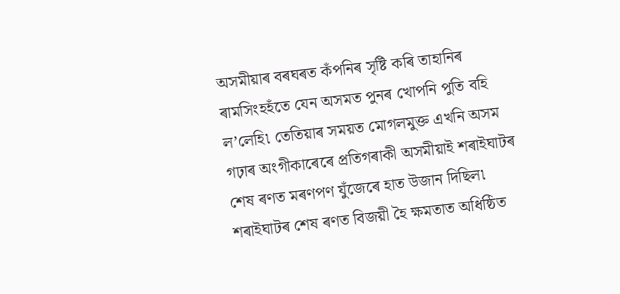অসমীয়াৰ বৰঘৰত কঁপনিৰ সৃষ্টি কৰি তাহানিৰ ৰামসিংহহঁতে যেন অসমত পুনৰ খোপনি পুতি বহি ল’লেহি৷ তেতিয়াৰ সময়ত মোগলমুক্ত এখনি অসম গঢ়াৰ অংগীকাৰেৰে প্ৰতিগৰাকী অসমীয়াই শৰাইঘাটৰ শেষ ৰণত মৰণপণ যুঁজেৰে হাত উজান দিছিল৷ শৰাইঘাটৰ শেষ ৰণত বিজয়ী হৈ ক্ষমতাত অধিষ্ঠিত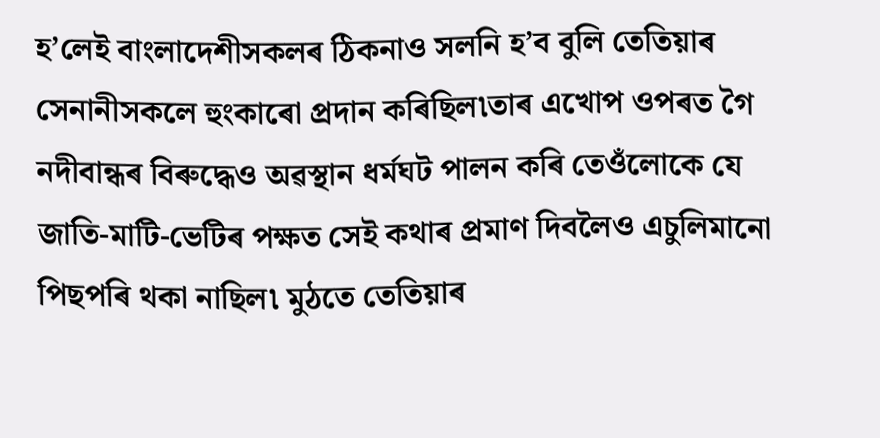হ’লেই বাংলাদেশীসকলৰ ঠিকনাও সলনি হ’ব বুলি তেতিয়াৰ সেনানীসকলে হুংকাৰো প্ৰদান কৰিছিল৷তাৰ এখোপ ওপৰত গৈ নদীবান্ধৰ বিৰুদ্ধেও অৱস্থান ধৰ্মঘট পালন কৰি তেওঁলোকে যে জাতি-মাটি-ভেটিৰ পক্ষত সেই কথাৰ প্ৰমাণ দিবলৈও এচুলিমানো পিছপৰি থকা নাছিল৷ মুঠতে তেতিয়াৰ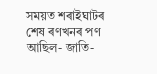সময়ত শৰাইঘাটৰ শেষ ৰণখনৰ পণ আছিল- জাতি-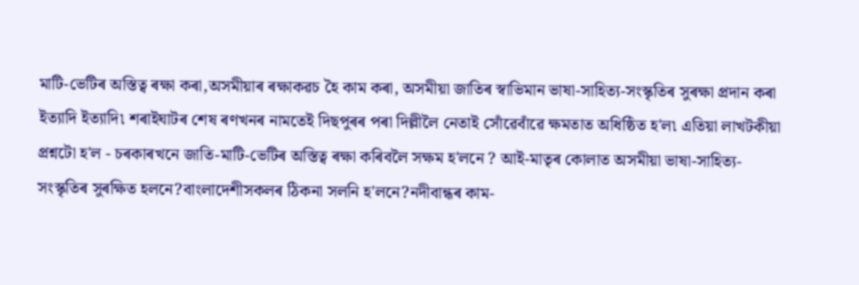মাটি-ভেটিৰ অস্তিত্ব ৰক্ষা কৰা,অসমীয়াৰ ৰক্ষাকৱচ হৈ কাম কৰা, অসমীয়া জাতিৰ স্বাভিমান ভাষা-সাহিত্য-সংস্কৃতিৰ সুৰক্ষা প্ৰদান কৰা ইত্যাদি ইত্যাদি৷ শৰাইঘাটৰ শেষ ৰণখনৰ নামতেই দিছপুৰৰ পৰা দিল্লীলৈ নেতাই সোঁৱেবাঁৱে ক্ষমতাত অধিষ্ঠিত হ'ল৷ এতিয়া লাখটকীয়া প্ৰশ্নটো হ'ল - চৰকাৰখনে জাতি-মাটি-ভেটিৰ অস্তিত্ব ৰক্ষা কৰিবলৈ সক্ষম হ'লনে ? আই-মাতৃৰ কোলাত অসমীয়া ভাষা-সাহিত্য-সংস্কৃতিৰ সুৰক্ষিত হলনে?বাংলাদেশীসকলৰ ঠিকনা সলনি হ'লনে?নদীবান্ধৰ কাম-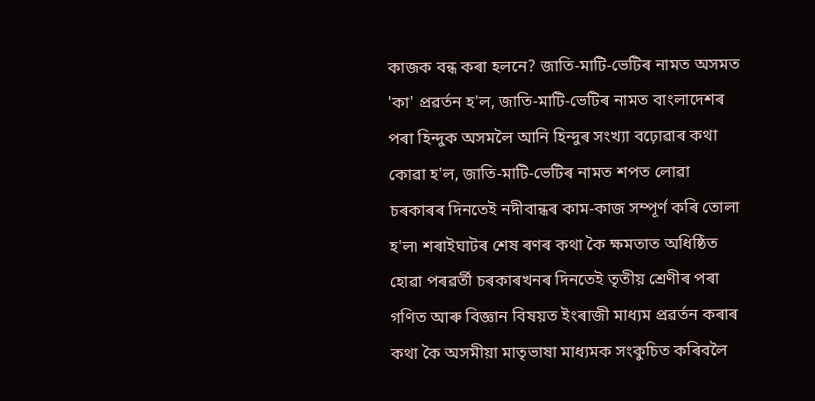কাজক বন্ধ কৰা হলনে? জাতি-মাটি-ভেটিৰ নামত অসমত 'কা' প্ৰৱৰ্তন হ'ল, জাতি-মাটি-ভেটিৰ নামত বাংলাদেশৰ পৰা হিন্দুক অসমলৈ আনি হিন্দুৰ সংখ্যা বঢ়োৱাৰ কথা কোৱা হ'ল, জাতি-মাটি-ভেটিৰ নামত শপত লোৱা চৰকাৰৰ দিনতেই নদীবান্ধৰ কাম-কাজ সম্পূৰ্ণ কৰি তোলা হ'ল৷ শৰাইঘাটৰ শেষ ৰণৰ কথা কৈ ক্ষমতাত অধিষ্ঠিত হোৱা পৰৱৰ্তী চৰকাৰখনৰ দিনতেই তৃতীয় শ্ৰেণীৰ পৰা গণিত আৰু বিজ্ঞান বিষয়ত ইংৰাজী মাধ্যম প্ৰৱৰ্তন কৰাৰ কথা কৈ অসমীয়া মাতৃভাষা মাধ্যমক সংকুচিত কৰিবলৈ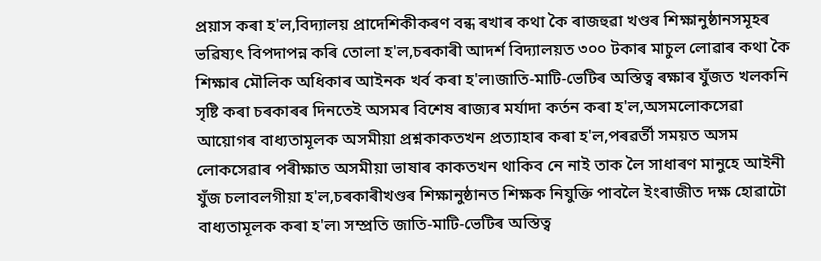প্ৰয়াস কৰা হ'ল,বিদ্যালয় প্ৰাদেশিকীকৰণ বন্ধ ৰখাৰ কথা কৈ ৰাজহুৱা খণ্ডৰ শিক্ষানুষ্ঠানসমূহৰ ভৱিষ্যৎ বিপদাপন্ন কৰি তোলা হ'ল,চৰকাৰী আদৰ্শ বিদ্যালয়ত ৩০০ টকাৰ মাচুল লোৱাৰ কথা কৈ শিক্ষাৰ মৌলিক অধিকাৰ আইনক খৰ্ব কৰা হ'ল৷জাতি-মাটি-ভেটিৰ অস্তিত্ব ৰক্ষাৰ যুঁজত খলকনি সৃষ্টি কৰা চৰকাৰৰ দিনতেই অসমৰ বিশেষ ৰাজ্যৰ মৰ্যাদা কৰ্তন কৰা হ'ল,অসমলোকসেৱা আয়োগৰ বাধ্যতামূলক অসমীয়া প্ৰশ্নকাকতখন প্ৰত্যাহাৰ কৰা হ'ল,পৰৱৰ্তী সময়ত অসম লোকসেৱাৰ পৰীক্ষাত অসমীয়া ভাষাৰ কাকতখন থাকিব নে নাই তাক লৈ সাধাৰণ মানুহে আইনী যুঁজ চলাবলগীয়া হ'ল,চৰকাৰীখণ্ডৰ শিক্ষানুষ্ঠানত শিক্ষক নিযুক্তি পাবলৈ ইংৰাজীত দক্ষ হোৱাটো বাধ্যতামূলক কৰা হ'ল৷ সম্প্ৰতি জাতি-মাটি-ভেটিৰ অস্তিত্ব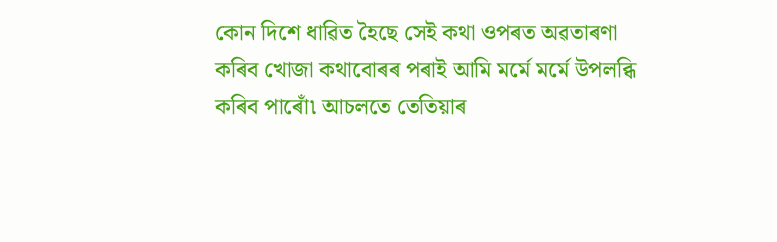কোন দিশে ধাৱিত হৈছে সেই কথা ওপৰত অৱতাৰণা কৰিব খোজা কথাবোৰৰ পৰাই আমি মৰ্মে মৰ্মে উপলব্ধি কৰিব পাৰোঁ৷ আচলতে তেতিয়াৰ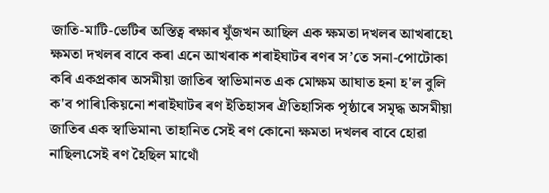জাতি-মাটি-ভেটিৰ অস্তিত্ব ৰক্ষাৰ যুঁজখন আছিল এক ক্ষমতা দখলৰ আখৰাহে৷ ক্ষমতা দখলৰ বাবে কৰা এনে আখৰাক শৰাইঘাটৰ ৰণৰ স’তে সনা-পোটোকা কৰি একপ্ৰকাৰ অসমীয়া জাতিৰ স্বাভিমানত এক মোক্ষম আঘাত হনা হ'ল বুলি ক'ব পাৰি৷কিয়নো শৰাইঘাটৰ ৰণ ইতিহাসৰ ঐতিহাসিক পৃষ্ঠাৰে সমৃদ্ধ অসমীয়া জাতিৰ এক স্বাভিমান৷ তাহানিত সেই ৰণ কোনো ক্ষমতা দখলৰ বাবে হোৱা নাছিল৷সেই ৰণ হৈছিল মাথোঁ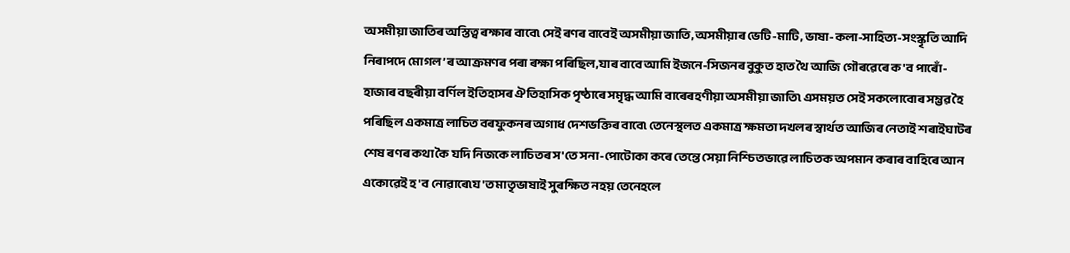অসমীয়া জাতিৰ অস্তিত্ব ৰক্ষাৰ বাবে৷ সেই ৰণৰ বাবেই অসমীয়া জাতি,অসমীয়াৰ ভেটি-মাটি, ভাষা-কলা-সাহিত্য-সংস্কৃতি আদি নিৰাপদে মোগল’ৰ আক্ৰমণৰ পৰা ৰক্ষা পৰিছিল,যাৰ বাবে আমি ইজনে-সিজনৰ বুকুত হাত থৈ আজি গৌৰৱেৰে ক'ব পাৰোঁ- হাজাৰ বছৰীয়া বৰ্ণিল ইতিহাসৰ ঐতিহাসিক পৃষ্ঠাৰে সমৃদ্ধ আমি বাৰেৰহণীয়া অসমীয়া জাতি৷ এসময়ত সেই সকলোবোৰ সম্ভৱ হৈ পৰিছিল একমাত্ৰ লাচিত বৰফুকনৰ অগাধ দেশভক্তিৰ বাবে৷ তেনেস্থলত একমাত্ৰ ক্ষমতা দখলৰ স্বাৰ্থত আজিৰ নেতাই শৰাইঘাটৰ শেষ ৰণৰ কথা কৈ যদি নিজকে লাচিতৰ স'তে সনা-পোটোকা কৰে তেন্তে সেয়া নিশ্চিতভাৱে লাচিতক অপমান কৰাৰ বাহিৰে আন একোৱেই হ'ব নোৱাৰে৷য'ত মাতৃভাষাই সুৰক্ষিত নহয় তেনেহলে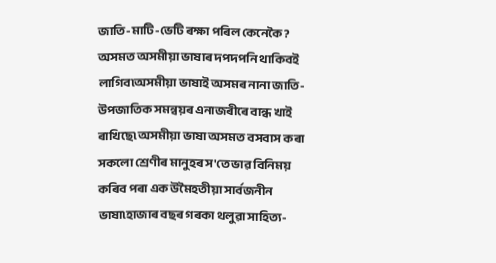জাতি-মাটি-ভেটি ৰক্ষা পৰিল কেনেকৈ?
অসমত অসমীয়া ভাষাৰ দপদপনি থাকিবই লাগিব৷অসমীয়া ভাষাই অসমৰ নানা জাতি-উপজাতিক সমন্বয়ৰ এনাজৰীৰে বান্ধ খাই ৰাখিছে৷ অসমীয়া ভাষা অসমত বসবাস কৰা সকলো শ্ৰেণীৰ মানুহৰ স'তে ভাৱ বিনিময় কৰিব পৰা এক উমৈহতীয়া সাৰ্বজনীন ভাষা৷হাজাৰ বছৰ গৰকা থলুৱা সাহিত্য-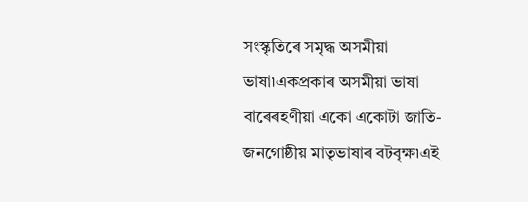সংস্কৃতিৰে সমৃদ্ধ অসমীয়া ভাষা৷একপ্ৰকাৰ অসমীয়া ভাষা বাৰেৰহণীয়া একো একোটা জাতি-জনগোষ্ঠীয় মাতৃভাষাৰ বটবৃক্ষ৷এই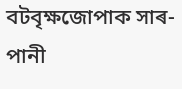বটবৃক্ষজোপাক সাৰ-পানী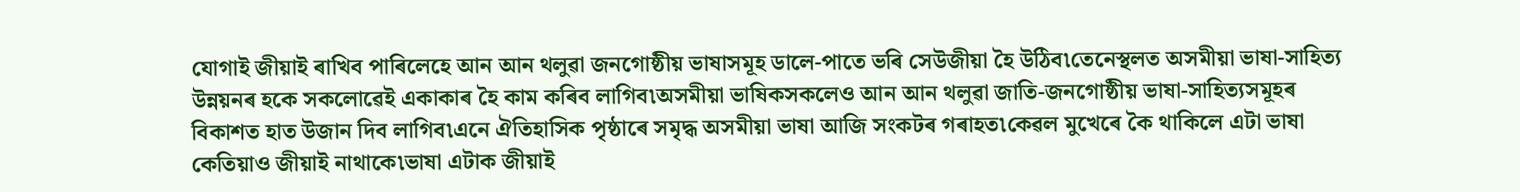যোগাই জীয়াই ৰাখিব পাৰিলেহে আন আন থলুৱা জনগোষ্ঠীয় ভাষাসমূহ ডালে-পাতে ভৰি সেউজীয়া হৈ উঠিব৷তেনেস্থলত অসমীয়া ভাষা-সাহিত্য উন্নয়নৰ হকে সকলোৱেই একাকাৰ হৈ কাম কৰিব লাগিব৷অসমীয়া ভাষিকসকলেও আন আন থলুৱা জাতি-জনগোষ্ঠীয় ভাষা-সাহিত্যসমূহৰ বিকাশত হাত উজান দিব লাগিব৷এনে ঐতিহাসিক পৃষ্ঠাৰে সমৃদ্ধ অসমীয়া ভাষা আজি সংকটৰ গৰাহত৷কেৱল মুখেৰে কৈ থাকিলে এটা ভাষা কেতিয়াও জীয়াই নাথাকে৷ভাষা এটাক জীয়াই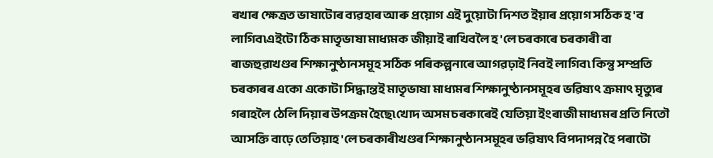ৰখাৰ ক্ষেত্ৰত ভাষাটোৰ ব্যৱহাৰ আৰু প্ৰয়োগ এই দুয়োটা দিশত ইয়াৰ প্ৰয়োগ সঠিক হ'ব লাগিব৷এইটো ঠিক মাতৃভাষা মাধ্যমক জীয়াই ৰাখিবলৈ হ'লে চৰকাৰে চৰকাৰী বা ৰাজহুৱাখণ্ডৰ শিক্ষানুষ্ঠানসমূহ সঠিক পৰিকল্পনাৰে আগৱঢ়াই নিবই লাগিব৷ কিন্তু সম্প্ৰতি চৰকাৰৰ একো একোটা সিদ্ধান্তই মাতৃভাষা মাধ্যমৰ শিক্ষানুষ্ঠানসমূহৰ ভৱিষ্যৎ ক্ৰমাৎ মৃত্যুৰ গৰাহলৈ ঠেলি দিয়াৰ উপক্ৰম হৈছে৷খোদ অসম চৰকাৰেই যেতিয়া ইংৰাজী মাধ্যমৰ প্ৰতি নিতৌ আসক্তি বাঢ়ে তেতিয়াহ'লে চৰকাৰীখণ্ডৰ শিক্ষানুষ্ঠানসমূহৰ ভৱিষ্যৎ বিপদাপন্ন হৈ পৰাটো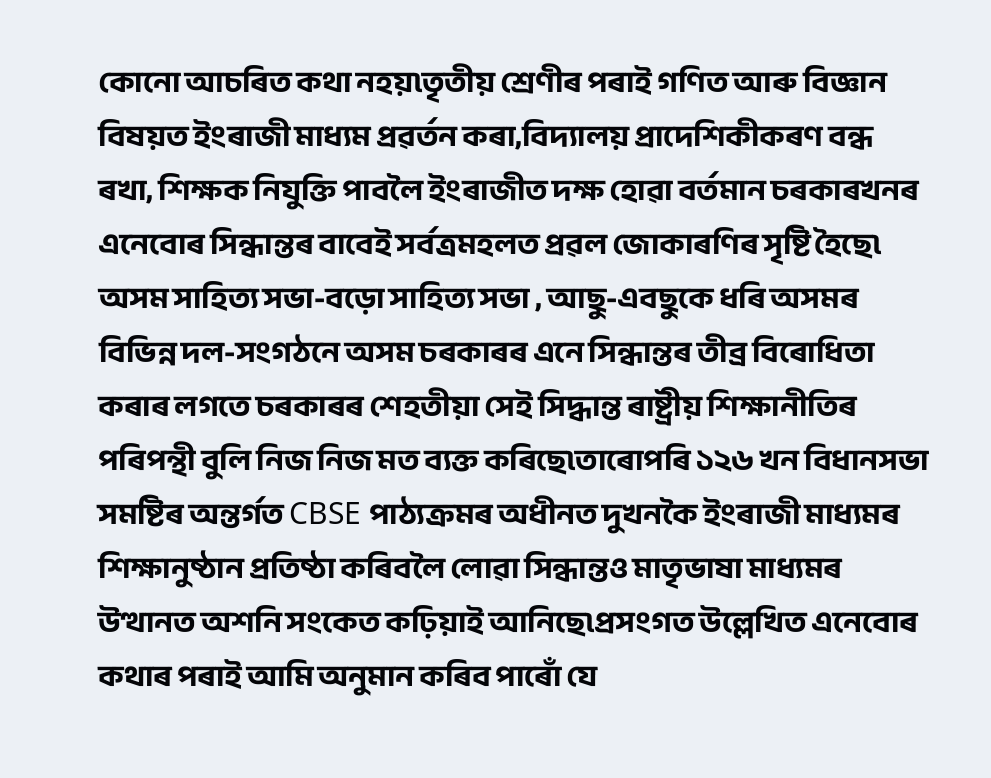কোনো আচৰিত কথা নহয়৷তৃতীয় শ্ৰেণীৰ পৰাই গণিত আৰু বিজ্ঞান বিষয়ত ইংৰাজী মাধ্যম প্ৰৱৰ্তন কৰা,বিদ্যালয় প্ৰাদেশিকীকৰণ বন্ধ ৰখা, শিক্ষক নিযুক্তি পাবলৈ ইংৰাজীত দক্ষ হোৱা বৰ্তমান চৰকাৰখনৰ এনেবোৰ সিন্ধান্তৰ বাবেই সৰ্বত্ৰমহলত প্ৰৱল জোকাৰণিৰ সৃষ্টি হৈছে৷ অসম সাহিত্য সভা-বড়ো সাহিত্য সভা , আছু-এবছুকে ধৰি অসমৰ বিভিন্ন দল-সংগঠনে অসম চৰকাৰৰ এনে সিন্ধান্তৰ তীব্ৰ বিৰোধিতা কৰাৰ লগতে চৰকাৰৰ শেহতীয়া সেই সিদ্ধান্ত ৰাষ্ট্ৰীয় শিক্ষানীতিৰ পৰিপন্থী বুলি নিজ নিজ মত ব্যক্ত কৰিছে৷তাৰোপৰি ১২৬ খন বিধানসভা সমষ্টিৰ অন্তৰ্গত CBSE পাঠ্যক্ৰমৰ অধীনত দুখনকৈ ইংৰাজী মাধ্যমৰ শিক্ষানুষ্ঠান প্ৰতিষ্ঠা কৰিবলৈ লোৱা সিন্ধান্তও মাতৃভাষা মাধ্যমৰ উত্থানত অশনি সংকেত কঢ়িয়াই আনিছে৷প্ৰসংগত উল্লেখিত এনেবোৰ কথাৰ পৰাই আমি অনুমান কৰিব পাৰোঁ যে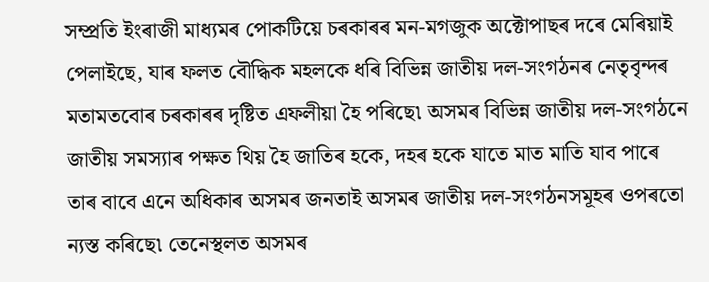সম্প্ৰতি ইংৰাজী মাধ্যমৰ পোকটিয়ে চৰকাৰৰ মন-মগজুক অক্টোপাছৰ দৰে মেৰিয়াই পেলাইছে, যাৰ ফলত বৌদ্ধিক মহলকে ধৰি বিভিন্ন জাতীয় দল-সংগঠনৰ নেতৃবৃন্দৰ মতামতবোৰ চৰকাৰৰ দৃষ্টিত এফলীয়া হৈ পৰিছে৷ অসমৰ বিভিন্ন জাতীয় দল-সংগঠনে জাতীয় সমস্যাৰ পক্ষত থিয় হৈ জাতিৰ হকে, দহৰ হকে যাতে মাত মাতি যাব পাৰে তাৰ বাবে এনে অধিকাৰ অসমৰ জনতাই অসমৰ জাতীয় দল-সংগঠনসমূহৰ ওপৰতো ন্যস্ত কৰিছে৷ তেনেস্থলত অসমৰ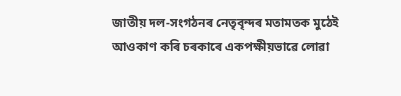জাতীয় দল-সংগঠনৰ নেতৃবৃন্দৰ মতামতক মুঠেই আওকাণ কৰি চৰকাৰে একপক্ষীয়ভাৱে লোৱা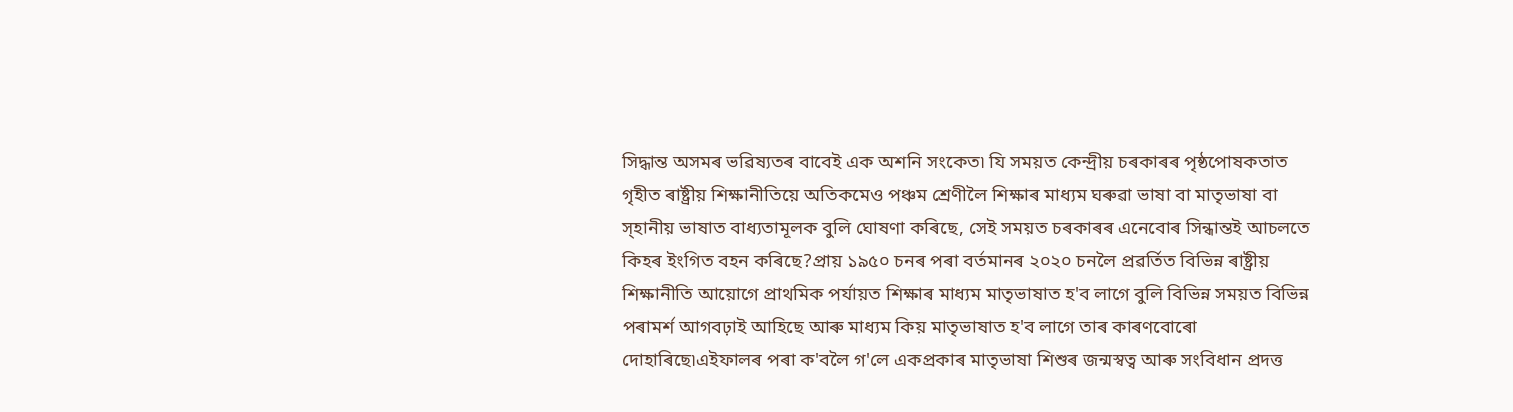সিদ্ধান্ত অসমৰ ভৱিষ্যতৰ বাবেই এক অশনি সংকেত৷ যি সময়ত কেন্দ্ৰীয় চৰকাৰৰ পৃষ্ঠপোষকতাত গৃহীত ৰাষ্ট্ৰীয় শিক্ষানীতিয়ে অতিকমেও পঞ্চম শ্ৰেণীলৈ শিক্ষাৰ মাধ্যম ঘৰুৱা ভাষা বা মাতৃভাষা বা স্হানীয় ভাষাত বাধ্যতামূলক বুলি ঘোষণা কৰিছে, সেই সময়ত চৰকাৰৰ এনেবোৰ সিন্ধান্তই আচলতে কিহৰ ইংগিত বহন কৰিছে?প্ৰায় ১৯৫০ চনৰ পৰা বৰ্তমানৰ ২০২০ চনলৈ প্ৰৱৰ্তিত বিভিন্ন ৰাষ্ট্ৰীয় শিক্ষানীতি আয়োগে প্ৰাথমিক পৰ্যায়ত শিক্ষাৰ মাধ্যম মাতৃভাষাত হ'ব লাগে বুলি বিভিন্ন সময়ত বিভিন্ন পৰামৰ্শ আগবঢ়াই আহিছে আৰু মাধ্যম কিয় মাতৃভাষাত হ'ব লাগে তাৰ কাৰণবোৰো দোহাৰিছে৷এইফালৰ পৰা ক'বলৈ গ'লে একপ্ৰকাৰ মাতৃভাষা শিশুৰ জন্মস্বত্ব আৰু সংবিধান প্ৰদত্ত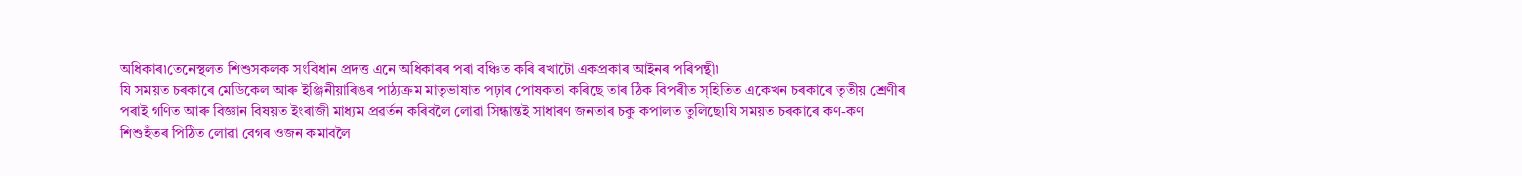অধিকাৰ৷তেনেস্থলত শিশুসকলক সংবিধান প্ৰদত্ত এনে অধিকাৰৰ পৰা বঞ্চিত কৰি ৰখাটো একপ্ৰকাৰ আইনৰ পৰিপন্থী৷
যি সময়ত চৰকাৰে মেডিকেল আৰু ইঞ্জিনীয়াৰিঙৰ পাঠ্যক্ৰম মাতৃভাষাত পঢ়াৰ পোষকতা কৰিছে তাৰ ঠিক বিপৰীত স্হিতিত একেখন চৰকাৰে তৃতীয় শ্ৰেণীৰ পৰাই গণিত আৰু বিজ্ঞান বিষয়ত ইংৰাজী মাধ্যম প্ৰৱৰ্তন কৰিবলৈ লোৱা সিন্ধান্তই সাধাৰণ জনতাৰ চকু কপালত তুলিছে৷যি সময়ত চৰকাৰে কণ-কণ শিশুহঁতৰ পিঠিত লোৱা বেগৰ ওজন কমাবলৈ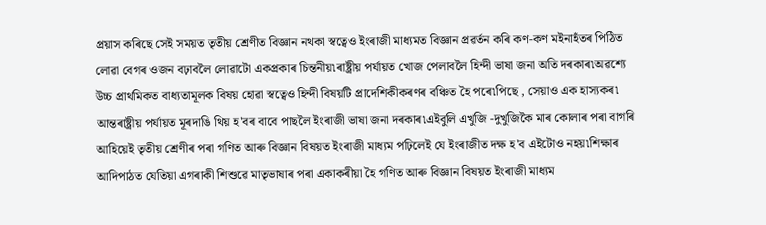প্ৰয়াস কৰিছে সেই সময়ত তৃতীয় শ্ৰেণীত বিজ্ঞান নথকা স্বত্বেও ইংৰাজী মাধ্যমত বিজ্ঞান প্ৰৱৰ্তন কৰি কণ-কণ মইনাহঁতৰ পিঠিত লোৱা বেগৰ ওজন বঢ়াবলৈ লোৱাটো একপ্ৰকাৰ চিন্তনীয়৷ৰাষ্ট্ৰীয় পৰ্যায়ত খোজ পেলাবলৈ হিন্দী ভাষা জনা অতি দৰকাৰ৷অৱশ্যে উচ্চ প্ৰাথমিকত বাধ্যতামূলক বিষয় হোৱা স্বত্বেও হিন্দী বিষয়টি প্ৰাদেশিকীকৰণৰ বঞ্চিত হৈ পৰে৷পিছে , সেয়াও এক হাস্যকৰ৷ আন্তৰাষ্ট্ৰীয় পৰ্যায়ত মূৰদাঙি থিয় হ'বৰ বাবে পাছলৈ ইংৰাজী ভাষা জনা দৰকাৰ৷এইবুলি এখুজি -দুখুজিকৈ মাৰ কোলাৰ পৰা বাগৰি আহিয়েই তৃতীয় শ্ৰেণীৰ পৰা গণিত আৰু বিজ্ঞান বিষয়ত ইংৰাজী মাধ্যম পঢ়িলেই যে ইংৰাজীত দক্ষ হ'ব এইটোও নহয়৷শিক্ষাৰ আদিপাঠত যেতিয়া এগৰাকী শিশুৱে মাতৃভাষাৰ পৰা একাকৰীয়া হৈ গণিত আৰু বিজ্ঞান বিষয়ত ইংৰাজী মাধ্যম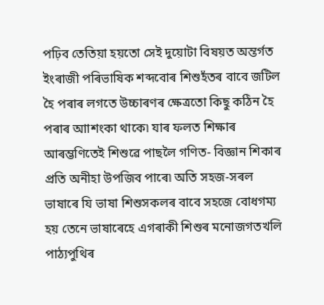পঢ়িব তেতিয়া হয়তো সেই দুয়োটা বিষয়ত অন্তৰ্গত ইংৰাজী পৰিভাষিক শব্দবোৰ শিশুহঁতৰ বাবে জটিল হৈ পৰাৰ লগতে উচ্চাৰণৰ ক্ষেত্ৰতো কিছু কঠিন হৈ পৰাৰ আাশংকা থাকে৷ যাৰ ফলত শিক্ষাৰ আৰম্ভণিতেই শিশুৱে পাছলৈ গণিত- বিজ্ঞান শিকাৰ প্ৰতি অনীহা উপজিব পাৰে৷ অতি সহজ-সৰল ভাষাৰে যি ভাষা শিশুসকলৰ বাবে সহজে বোধগম্য হয় তেনে ভাষাৰেহে এগৰাকী শিশুৰ মনোজগতখলি পাঠ্যপুথিৰ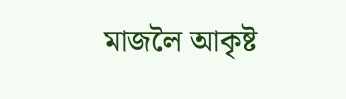মাজলৈ আকৃষ্ট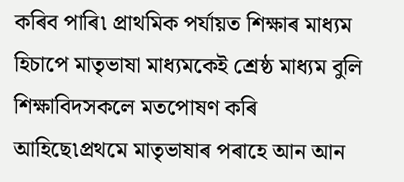কৰিব পাৰি৷ প্ৰাথমিক পৰ্যায়ত শিক্ষাৰ মাধ্যম হিচাপে মাতৃভাষা মাধ্যমকেই শ্ৰেষ্ঠ মাধ্যম বুলি শিক্ষাবিদসকলে মতপোষণ কৰি আহিছে৷প্ৰথমে মাতৃভাষাৰ পৰাহে আন আন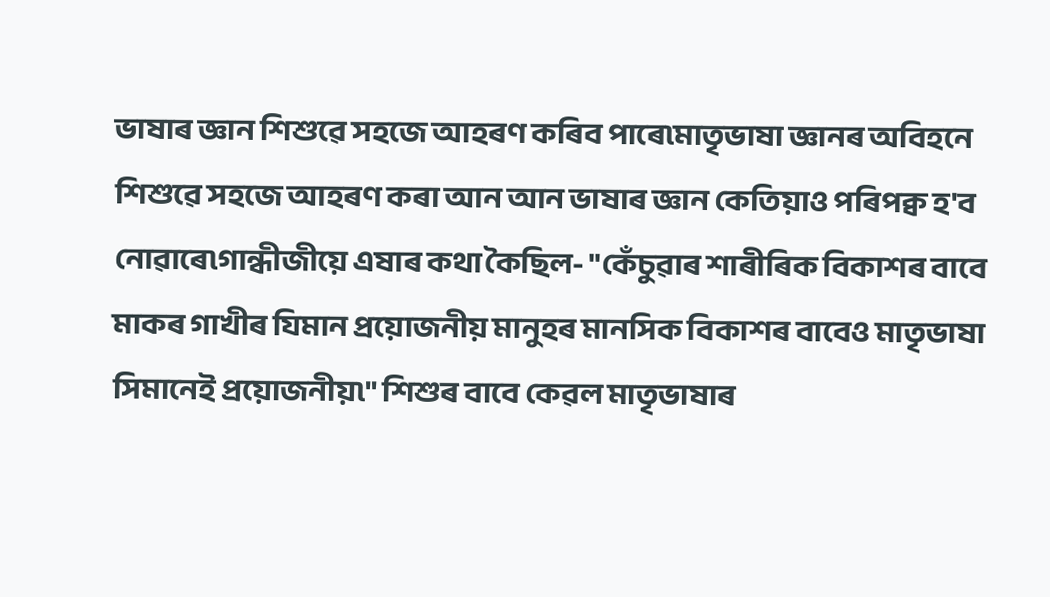ভাষাৰ জ্ঞান শিশুৱে সহজে আহৰণ কৰিব পাৰে৷মাতৃভাষা জ্ঞানৰ অবিহনে শিশুৱে সহজে আহৰণ কৰা আন আন ভাষাৰ জ্ঞান কেতিয়াও পৰিপক্ব হ'ব নোৱাৰে৷গান্ধীজীয়ে এষাৰ কথা কৈছিল- "কেঁচুৱাৰ শাৰীৰিক বিকাশৰ বাবে মাকৰ গাখীৰ যিমান প্ৰয়োজনীয় মানুহৰ মানসিক বিকাশৰ বাবেও মাতৃভাষা সিমানেই প্ৰয়োজনীয়৷" শিশুৰ বাবে কেৱল মাতৃভাষাৰ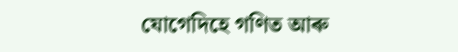যোগেদিহে গণিত আৰু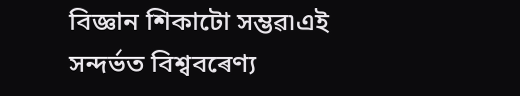বিজ্ঞান শিকাটো সম্ভৱ৷এই সন্দৰ্ভত বিশ্ববৰেণ্য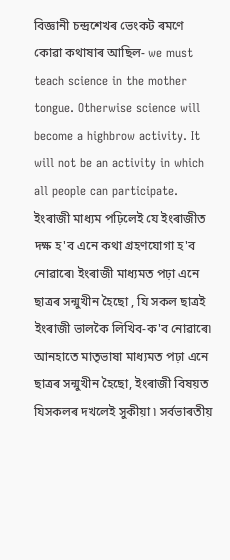বিজ্ঞানী চন্দ্ৰশেখৰ ভেংকট ৰমণে কোৱা কথাষাৰ আছিল- we must teach science in the mother tongue. Otherwise science will become a highbrow activity. It will not be an activity in which all people can participate.
ইংৰাজী মাধ্যম পঢ়িলেই যে ইংৰাজীত দক্ষ হ'ব এনে কথা গ্ৰহণযোগা হ'ব নোৱাৰে৷ ইংৰাজী মাধ্যমত পঢ়া এনে ছাত্ৰৰ সন্মুখীন হৈছো , যি সকল ছাত্ৰই ইংৰাজী ভালকৈ লিখিব-ক'ব নোৱাৰে৷ আনহাতে মাতৃভাষা মাধ্যমত পঢ়া এনে ছাত্ৰৰ সন্মুখীন হৈছো, ইংৰাজী বিষয়ত যিসকলৰ দখলেই সুকীয়া ৷ সৰ্বভাৰতীয়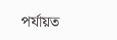পৰ্যায়ত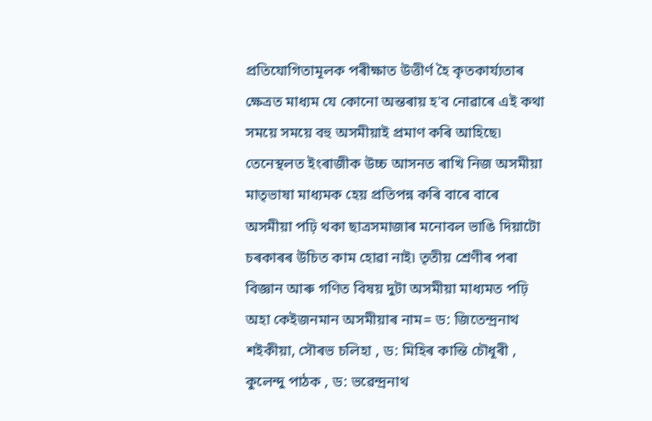প্ৰতিযোগিতামূলক পৰীক্ষাত উত্তীৰ্ণ হৈ কৃতকাৰ্য্যতাৰ ক্ষেত্ৰত মাধ্যম যে কোনো অন্তৰায় হ'ব নোৱাৰে এই কথা সময়ে সময়ে বহু অসমীয়াই প্ৰমাণ কৰি আহিছে৷ তেনেস্থলত ইংৰাজীক উচ্চ আসনত ৰাখি নিজ অসমীয়া মাতৃভাষা মাধ্যমক হেয় প্ৰতিপন্ন কৰি বাৰে বাৰে অসমীয়া পঢ়ি থকা ছাত্ৰসমাজাৰ মনোবল ভাঙি দিয়াটো চৰকাৰৰ উচিত কাম হোৱা নাই৷ তৃতীয় শ্ৰেণীৰ পৰা বিজ্ঞান আৰু গণিত বিষয় দুটা অসমীয়া মাধ্যমত পঢ়ি অহা কেইজনমান অসমীয়াৰ নাম= ড: জিতেন্দ্ৰনাথ শইকীয়া, সৌৰভ চলিহা , ড: মিহিৰ কান্তি চৌধূৰী , কুলেন্দু পাঠক , ড: ভৱেন্দ্ৰনাথ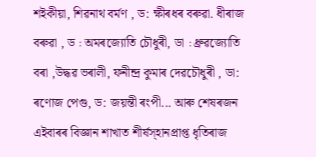শইকীয়া, শিৱনাথ বৰ্মণ , ড: ক্ষীৰধৰ বৰুৱা. ধীৰাজ বৰুৱা , ড∶ অমৰজ্যোতি চৌধুৰী, ডা∶ ধ্ৰুৱজ্যোতি বৰা ,উদ্ধৱ ভৰালী, ফনীন্দ্ৰ কুমাৰ দেৱচৌধুৰী , ডা: ৰণোজ পেগু, ড: জয়ন্তী ৰংপী... আৰু শেষৰজন এইবাৰৰ বিজ্ঞান শাখাত শীৰ্ষস্হানপ্ৰাপ্ত ধৃতিৰাজ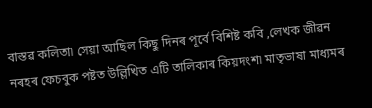বাস্তৱ কলিতা৷ সেয়া আছিল কিছু দিনৰ পূৰ্বে বিশিষ্ট কবি ,লেখক জীৱন নৰহৰ ফেচবুক পষ্টত উল্লিখিত এটি তালিকাৰ কিয়দংশ৷ মাতৃভাষা মাধ্যমৰ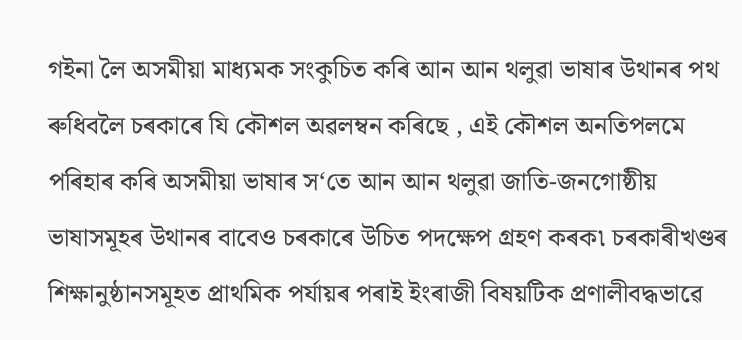গইনা লৈ অসমীয়া মাধ্যমক সংকুচিত কৰি আন আন থলুৱা ভাষাৰ উথানৰ পথ ৰুধিবলৈ চৰকাৰে যি কৌশল অৱলম্বন কৰিছে , এই কৌশল অনতিপলমে পৰিহাৰ কৰি অসমীয়া ভাষাৰ স‘তে আন আন থলুৱা জাতি-জনগোষ্ঠীয় ভাষাসমূহৰ উথানৰ বাবেও চৰকাৰে উচিত পদক্ষেপ গ্ৰহণ কৰক৷ চৰকাৰীখণ্ডৰ শিক্ষানুষ্ঠানসমূহত প্ৰাথমিক পৰ্যায়ৰ পৰাই ইংৰাজী বিষয়টিক প্ৰণালীবদ্ধভাৱে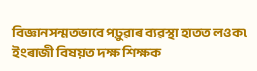বিজ্ঞানসন্মতভাবে পঢ়ুৱাৰ ব্যৱস্থা হাতত লওক৷ ইংৰাজী বিষয়ত দক্ষ শিক্ষক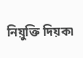নিয়ুক্তি দিয়ক৷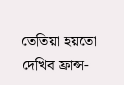তেতিয়া হয়তো দেখিব ফ্ৰান্স-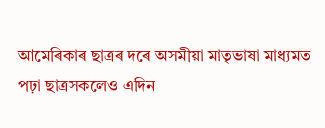আমেৰিকাৰ ছাত্ৰৰ দৰে অসমীয়া মাতৃভাষা মাধ্যমত পঢ়া ছাত্ৰসকলেও এদিন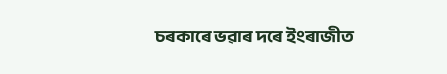চৰকাৰে ভৱাৰ দৰে ইংৰাজীত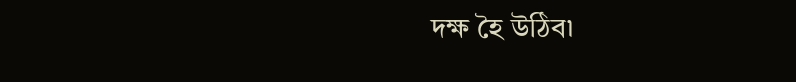দক্ষ হৈ উঠিব৷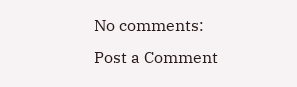No comments:
Post a Comment